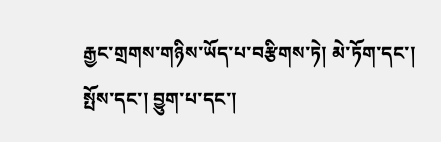རྒྱང་གྲགས་གཉིས་ཡོད་པ་བརྩིགས་ཏེ། མེ་ཏོག་དང་། སྤོས་དང་། བྱུག་པ་དང་།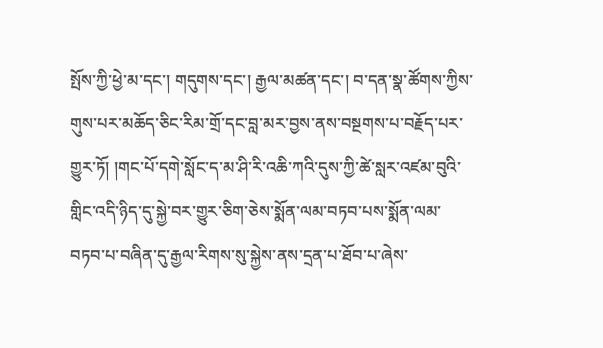སྤོས་ཀྱི་ཕྱེ་མ་དང་། གདུགས་དང་། རྒྱལ་མཚན་དང་། བ་དན་སྣ་ཚོགས་ཀྱིས་གུས་པར་མཆོད་ཅིང་རིམ་གྲོ་དང་བླ་མར་བྱས་ནས་བསྔགས་པ་བརྗོད་པར་གྱུར་ཏོ། །གང་པོ་དགེ་སློང་ད་མ་ཤི་རི་འཆི་ཀའི་དུས་ཀྱི་ཚེ་སླར་འཛམ་བུའི་གླིང་འདི་ཉིད་དུ་སྐྱེ་བར་གྱུར་ཅིག་ཅེས་སྨོན་ལམ་བཏབ་པས་སྨོན་ལམ་བཏབ་པ་བཞིན་དུ་རྒྱལ་རིགས་སུ་སྐྱེས་ནས་དྲན་པ་ཐོབ་པ་ཞེས་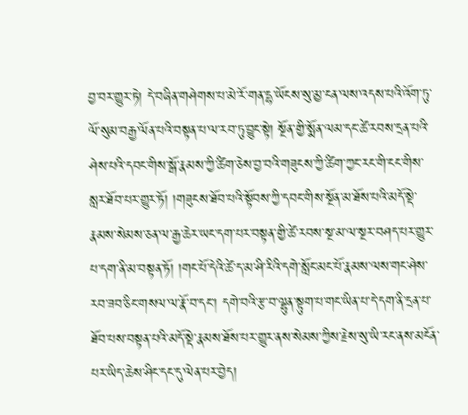བྱ་བར་གྱུར་ཏེ། དེ་བཞིན་གཤེགས་པ་མེ་རོ་གན་དྷ་ཡོངས་སུ་མྱ་ངན་ལས་འདས་པའི་འོག་ཏུ་ལོ་སུམ་བརྒྱ་ལོན་པའི་བསྟན་པ་ལ་རབ་ཏུ་བྱུང་སྟེ། སྔོན་གྱི་སྨོན་ལམ་དང་ཚེ་རབས་དྲན་པའི་ཤེས་པའི་དབང་གིས་སྒོ་རྣམས་ཀྱི་ཚིག་ཅེས་བྱ་བའི་གཟུངས་ཀྱི་ཚིག་ཀྱང་རང་གི་ངང་གིས་སླར་ཐོབ་པར་གྱུར་ཏོ། །གཟུངས་ཐོབ་པའི་སྟོབས་ཀྱི་དབང་གིས་སྔོན་མ་ཐོས་པའི་མདོ་སྡེ་རྣམས་སེམས་ཅན་ལ་རྒྱ་ཆེར་ཡང་དག་པར་བསྟན་གྱི་ཚེ་རབས་སྔ་མ་ལ་སྔར་བཤད་པར་གྱུར་པ་དག་ནི་མ་བསྟན་ཏོ། །གང་པོ་དེའི་ཚེ་ད་མ་ཤི་རིའི་དགེ་སློང་མང་པོ་རྣམས་ལས་གང་ཤེས་རབ་ཟབ་ཅིང་གསལ་ལ་རྣོ་བ་དང་། དགེ་བའི་རྩ་བ་ལྷུན་སྟུག་པ་གང་ཡིན་པ་དེ་དག་ནི་དྲན་པ་ཐོབ་པས་བསྟན་པའི་མདོ་སྡེ་རྣམས་ཐོས་པར་གྱུར་ནས་སེམས་ཀྱིས་རྗེས་སུ་ཡི་རང་ནས་མངོན་པར་ཡིད་ཆེས་ཤིང་དང་དུ་ལེན་པར་བྱེད།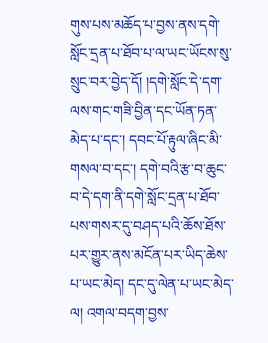གུས་པས་མཆོད་པ་བྱས་ནས་དགེ་སློང་དྲན་པ་ཐོབ་པ་ལ་ཡང་ཡོངས་སུ་སྲུང་བར་བྱེད་དོ། །དགེ་སློང་དེ་དག་ལས་གང་གཟི་བྱིན་དང་ཡོན་ཏན་མེད་པ་དང་། དབང་པོ་རྟུལ་ཞིང་མི་གསལ་བ་དང་། དགེ་བའི་རྩ་བ་ཆུང་བ་དེ་དག་ནི་དགེ་སློང་དྲན་པ་ཐོབ་པས་གསར་དུ་བཤད་པའི་ཆོས་ཐོས་པར་གྱུར་ནས་མངོན་པར་ཡིད་ཆེས་པ་ཡང་མེད། དང་དུ་ལེན་པ་ཡང་མེད་ལ། འགལ་བདག་བྱས་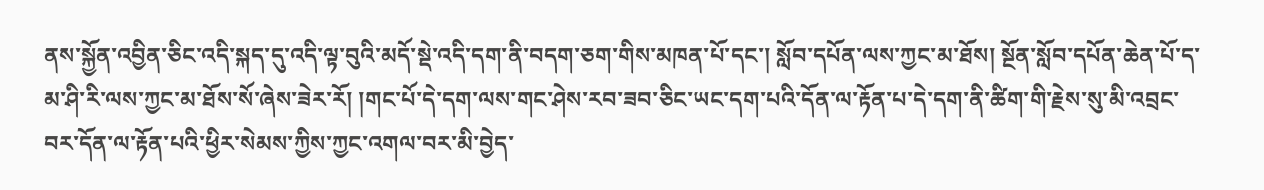ནས་སྐྱོན་འབྱིན་ཅིང་འདི་སྐད་དུ་འདི་ལྟ་བུའི་མདོ་སྡེ་འདི་དག་ནི་བདག་ཅག་གིས་མཁན་པོ་དང་། སློབ་དཔོན་ལས་ཀྱང་མ་ཐོས། སྔོན་སློབ་དཔོན་ཆེན་པོ་ད་མ་ཤི་རི་ལས་ཀྱང་མ་ཐོས་སོ་ཞེས་ཟེར་རོ། །གང་པོ་དེ་དག་ལས་གང་ཤེས་རབ་ཟབ་ཅིང་ཡང་དག་པའི་དོན་ལ་རྟོན་པ་དེ་དག་ནི་ཚིག་གི་རྗེས་སུ་མི་འབྲང་བར་དོན་ལ་རྟོན་པའི་ཕྱིར་སེམས་ཀྱིས་ཀྱང་འགལ་བར་མི་བྱེད་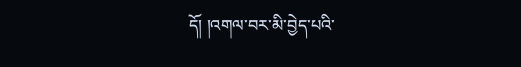དོ། །འགལ་བར་མི་བྱེད་པའི་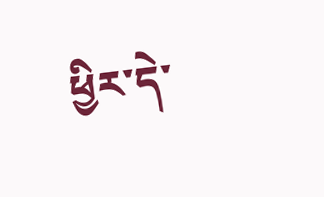ཕྱིར་དེ་